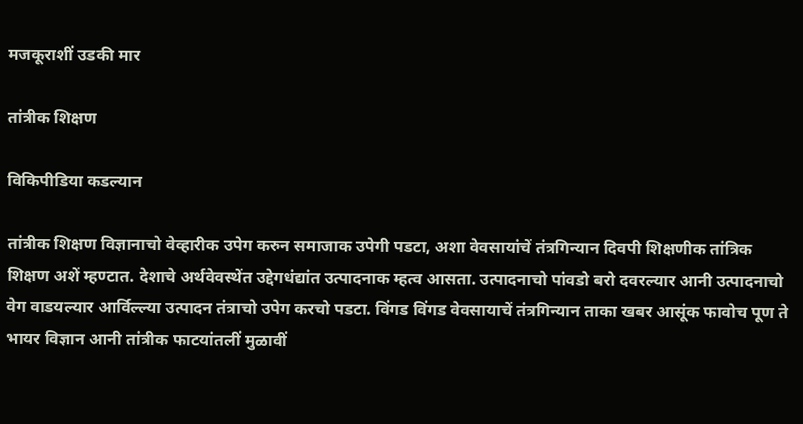मजकूराशीं उडकी मार

तांत्रीक शिक्षण

विकिपीडिया कडल्यान

तांत्रीक शिक्षण विज्ञानाचो वेव्हारीक उपेग करुन समाजाक उपेगी पडटा, अशा वेवसायांचें तंत्रगिन्यान दिवपी शिक्षणीक तांत्रिक शिक्षण अशें म्हण्टात. देशाचे अर्थवेवस्थेंत उद्देगधंद्यांत उत्पादनाक म्हत्व आसता. उत्पादनाचो पांवडो बरो दवरल्यार आनी उत्पादनाचो वेग वाडयल्यार आर्विल्ल्या उत्पादन तंत्राचो उपेग करचो पडटा. विंगड विंगड वेवसायाचें तंत्रगिन्यान ताका खबर आसूंक फावोच पूण ते भायर विज्ञान आनी तांत्रीक फाटयांतलीं मुळावीं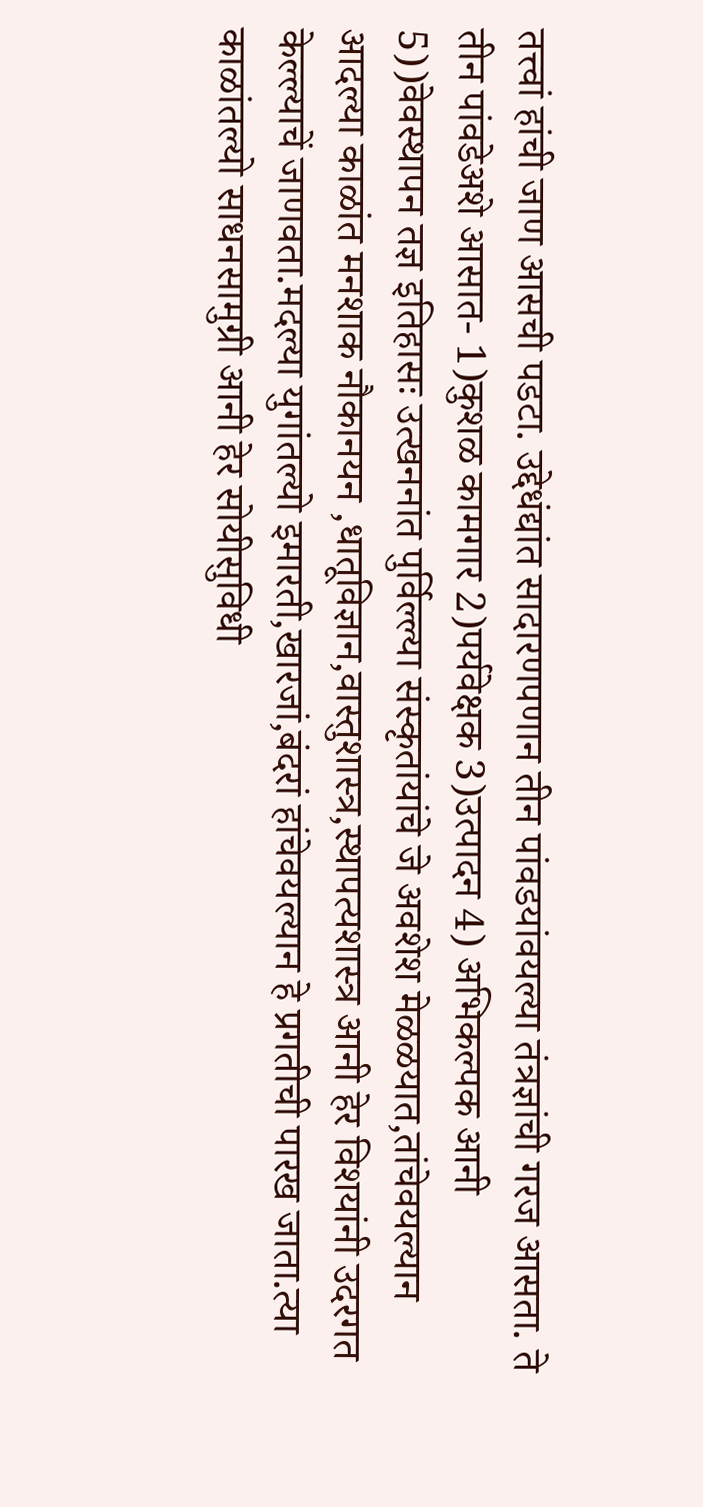तत्त्वां हांची जाण आसची पडटा. उद्देधंद्यांत सादारणपणान तीन पांवडयांवयल्या तंत्रज्ञांची गरज आसता. ते तीन पांवडेअशे आसात- 1)कुशळ कामगार 2)पर्यवेक्षक 3)उत्पादन 4) अभिकल्पक आनी 5))वेवस्थापन तज्ञ इतिहासः उत्खननांत पुर्विल्ल्या संस्कृतांयांचे जे अवशेश मेळळयात,तांचेवयल्यान आदल्या काळांत मनशाक नौकानयन ,धातूविज्ञान,वास्तुशास्त्र,स्थापत्यशास्त्र आनी हेर विशयांनी उदरगत केल्ल्याचें जाणवता.मदल्या युगांतल्यो इमारती,खारजां,बंदरां हांचेवयल्यान हे प्रगतीची पारख जाता.त्या काळांतल्यो साधनसामुग्री आनी हेर सोयीसुविधी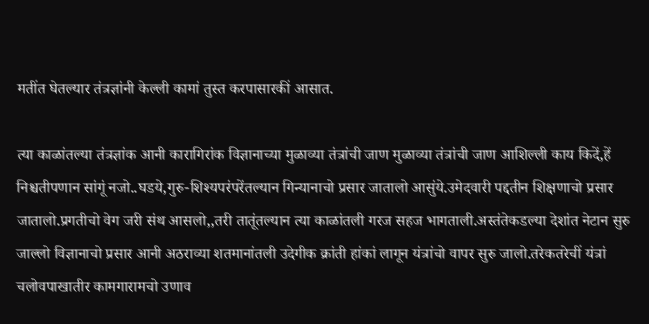मतींत घेतल्यार तंत्रज्ञांनी केल्ली कामां तुस्त करपासारकीं आसात.

त्या काळांतल्या तंत्रज्ञांक आनी कारागिरांक विज्ञानाच्या मुळाव्या तंत्रांची जाण मुळाव्या तंत्रांची जाण आशिल्ली काय किदें,हें निश्चतीपणान सांगूं नजो..घडये,गुरु-शिश्यपरंपरेंतल्यान गिन्यानाचो प्रसार जातालो आसुंये.उमेदवारी पद्दतीन शिक्षणाचो प्रसार जातालो.प्रगतीचो वेग जरी संथ आसलो,,तरी तातूंतल्यान त्या काळांतली गरज सहज भागताली.अस्तंतेकडल्या देशांत नेटान सुरु जाल्लो विज्ञानाचो प्रसार आनी अठराव्या शतमानांतली उदेगीक क्रांती हांकां लागून यंत्रांचो वापर सुरु जालो.तरेकतरेचीं यंत्रां चलोवपाखातीर कामगारामचो उणाव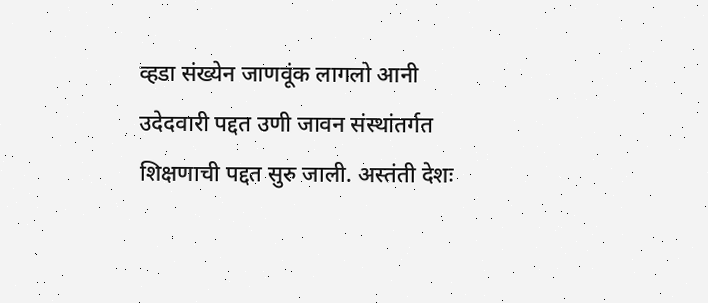व्हडा संख्येन जाणवूंक लागलो आनी उदेदवारी पद्दत उणी जावन संस्थांतर्गत शिक्षणाची पद्दत सुरु जाली. अस्तंती देशः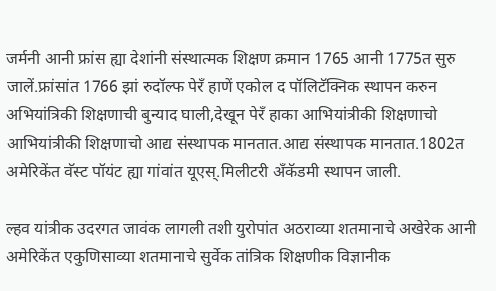जर्मनी आनी फ्रांस ह्या देशांनी संस्थात्मक शिक्षण क्रमान 1765 आनी 1775त सुरु जालें.फ्रांसांत 1766 झां रुदॉल्फ पेरँ हाणें एकोल द पॉलिटॅक्निक स्थापन करुन अभियांत्रिकी शिक्षणाची बुन्याद घाली,देखून पेरँ हाका आभियांत्रीकी शिक्षणाचो आभियांत्रीकी शिक्षणाचो आद्य संस्थापक मानतात.आद्य संस्थापक मानतात.1802त अमेरिकेंत वॅस्ट पॉयंट ह्या गांवांत यूएस्.मिलीटरी अँकॅडमी स्थापन जाली.

ल्हव यांत्रीक उदरगत जावंक लागली तशी युरोपांत अठराव्या शतमानाचे अखेरेक आनी अमेरिकेंत एकुणिसाव्या शतमानाचे सुर्वेक तांत्रिक शिक्षणीक विज्ञानीक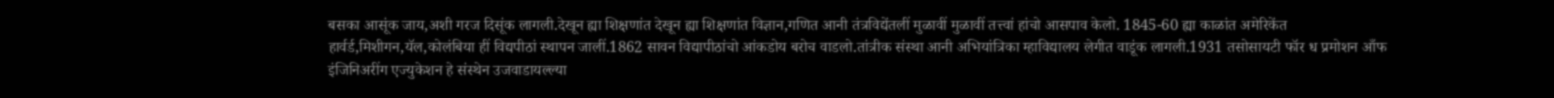बसका आसूंक जाय,अशी गरज दिसूंक लागली.देखून ह्या शिक्षणांत देखून ह्या शिक्षणांत विज्ञान,गणित आनी तंत्रविद्येंतलीं मुळावीं मुळावीं तत्त्वां हांचो आसपाव केलो. 1845-60 ह्या काळांत अमेरिकेंत हार्वर्ड,मिशीगन,यॅल,कोलंबिया हीं विद्यपीठां स्थापन जालीं.1862 सावन विद्यापीठांचो आंकडोय बरोच वाडलो.तांत्रीक संस्था आनी अभियांत्रिका म्हाविद्यालय लेगीत वाडूंक लागली.1931 तसोसायटी फॉर ध प्रमोशन आँफ इंजिनिअरींग एज्युकेशन हे संस्थेन उजवाडायल्ल्या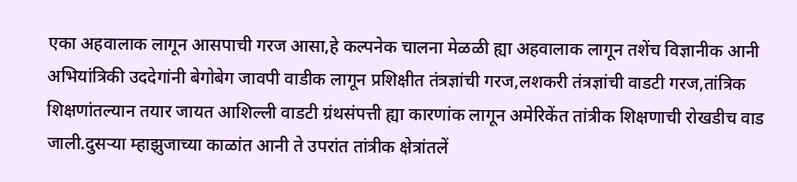एका अहवालाक लागून आसपाची गरज आसा,हे कल्पनेक चालना मेळळी ह्या अहवालाक लागून तशेंच विज्ञानीक आनी अभियांत्रिकी उददेगांनी बेगोबेग जावपी वाडीक लागून प्रशिक्षीत तंत्रज्ञांची गरज,लशकरी तंत्रज्ञांची वाडटी गरज,तांत्रिक शिक्षणांतल्यान तयार जायत आशिल्ली वाडटी ग्रंथसंपत्ती ह्या कारणांक लागून अमेरिकेंत तांत्रीक शिक्षणाची रोखडीच वाड जाली.दुसऱ्या म्हाझुजाच्या काळांत आनी ते उपरांत तांत्रीक क्षेत्रांतलें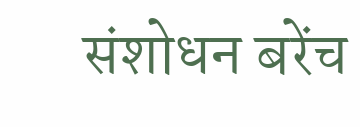संशोधन बरेंच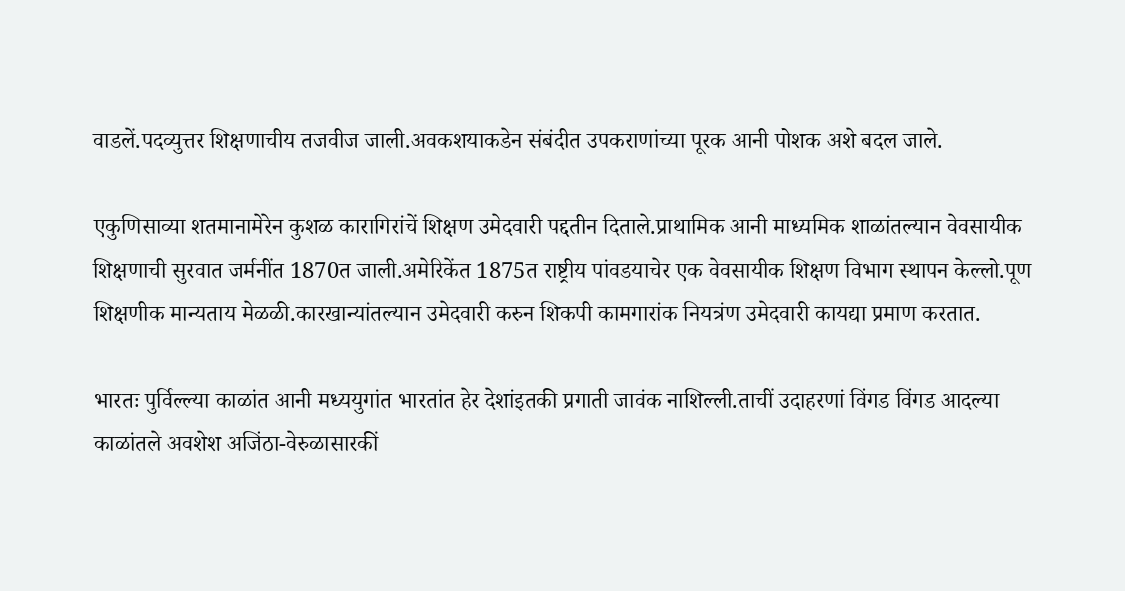वाडलें.पदव्युत्तर शिक्षणाचीय तजवीज जाली.अवकशयाकडेन संबंदीत उपकराणांच्या पूरक आनी पोशक अशे बदल जाले.

एकुणिसाव्या शतमानामेरेन कुशळ कारागिरांचें शिक्षण उमेदवारी पद्दतीन दिताले.प्राथामिक आनी माध्यमिक शाळांतल्यान वेवसायीक शिक्षणाची सुरवात जर्मनींत 1870त जाली.अमेरिकेंत 1875त राष्ट्रीय पांवडयाचेर एक वेवसायीक शिक्षण विभाग स्थापन केल्लो.पूण शिक्षणीक मान्यताय मेळळी.कारखान्यांतल्यान उमेदवारी करुन शिकपी कामगारांक नियत्रंण उमेदवारी कायद्या प्रमाण करतात.

भारतः पुर्विल्ल्या काळांत आनी मध्ययुगांत भारतांत हेर देशांइतकी प्रगाती जावंक नाशिल्ली.ताचीं उदाहरणां विंगड विंगड आदल्या काळांतले अवशेश अजिंठा-वेरुळासारकीं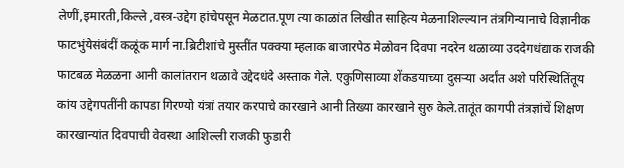लेणीं,इमारती,किल्ले ,वस्त्र-उद्देग हांचेपसून मेळटात.पूण त्या काळांत लिखीत साहित्य मेळनाशिल्ल्यान तंत्रगिन्यानाचे विज्ञानीक फाटभुंयेसंबंदीं कळूंक मार्ग ना.ब्रिटीशांचे मुस्तींत पक्क्या म्हलाक बाजारपेठ मेळोवन दिवपा नदरेन थळाव्या उददेगधंद्याक राजकी फाटबळ मेळळना आनी कालांतरान थळावे उद्देदधंदे अस्ताक गेले. एकुणिसाव्या शेंकडयाच्या दुसऱ्या अर्दांत अशे परिस्थितिंतूय कांय उद्देगपतींनी कापडा गिरण्यो यंत्रां तयार करपाचे कारखाने आनी तिख्या कारखाने सुरु केले.तातूंत कागपी तंत्रज्ञांचें शिक्षण कारखान्यांत दिवपाची वेवस्था आशिल्ली राजकी फुडारी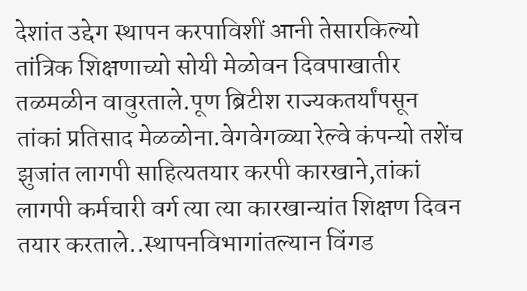देशांत उद्देग स्थापन करपाविशीं आनी तेसारकिल्यो तांत्रिक शिक्षणाच्यो सोयी मेळोवन दिवपाखातीर तळमळीन वावुरताले.पूण ब्रिटीश राज्यकतर्यांपसून तांकां प्रतिसाद मेळळोना.वेगवेगळ्या रेल्वे कंपन्यो तशेंच झुजांत लागपी साहित्यतयार करपी कारखाने,तांकां लागपी कर्मचारी वर्ग त्या त्या कारखान्यांत शिक्षण दिवन तयार करताले..स्थापनविभागांतल्यान विंगड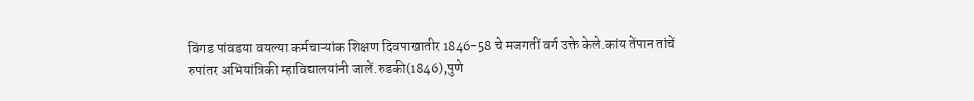विंगड पांवडया वयल्या कर्मचाऱ्यांक शिक्षण दिवपाखातीर 1846-58 चे मजगतीं वर्ग उक्ते केले.कांय तेंपान तांचें रुपांतर अभियांत्रिकी म्हाविद्यालयांनी जालें.रुडकी(1846),पुणे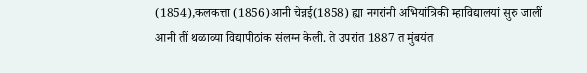(1854),कलकत्ता (1856)आनी चेन्नई(1858) ह्या नगरांनी अभियांत्रिकी म्हाविद्यालयां सुरु जालीं आनी तीं थळाव्या विद्यापीठांक संलग्न केली. ते उपरांत 1887 त मुंबयंत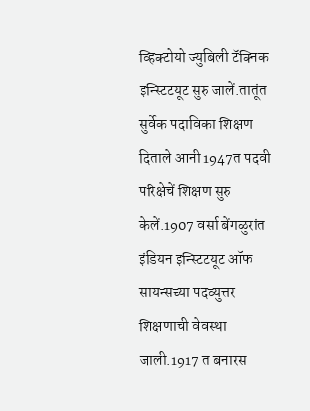व्हिक्टोयो ज्युबिली टॅक्निक इन्स्टिटयूट सुरु जालें.तातूंत सुर्वेक पदाविका शिक्षण दिताले आनी 1947त पदवी परिक्षेचें शिक्षण सुरु केलें.1907 वर्सा बेंगळुरांत इंडियन इन्स्टिटयूट ऑफ सायन्सच्या पदव्युत्तर शिक्षणाची वेवस्था जाली.1917 त बनारस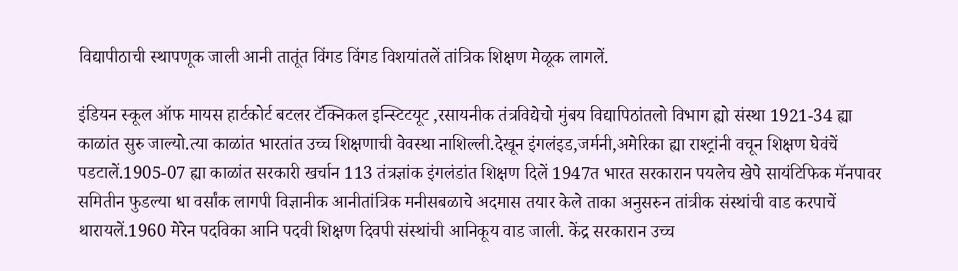विद्यापीठाची स्थापणूक जाली आनी तातूंत विंगड विंगड विशयांतलें तांत्रिक शिक्षण मेळूक लागलें.

इंडियन स्कूल ऑफ मायस हार्टकोर्ट बटलर टॅक्निकल इन्स्टिटयूट ,रसायनीक तंत्रविद्येचो मुंबय विद्यापिठांतलो विभाग ह्यो संस्था 1921-34 ह्या काळांत सुरु जाल्यो.त्या काळांत भारतांत उच्च शिक्षणाची वेवस्था नाशिल्ली.देखून इंगलंइड,जर्मनी,अमेरिका ह्या राश्ट्रांनी वचून शिक्षण घेवंचें पडटालें.1905-07 ह्या काळांत सरकारी खर्चान 113 तंत्रज्ञांक इंगलंडांत शिक्षण दिलें 1947त भारत सरकारान पयलेच खेपे सायंटिफिक मॅनपावर समितीन फुडल्या धा वर्सांक लागपी विज्ञानीक आनीतांत्रिक मनीसबळाचे अदमास तयार केले ताका अनुसरुन तांत्रीक संस्थांची वाड करपाचें थारायलें.1960 मेरेन पदविका आनि पदवी शिक्षण दिवपी संस्थांची आनिकूय वाड जाली. केंद्र सरकारान उच्च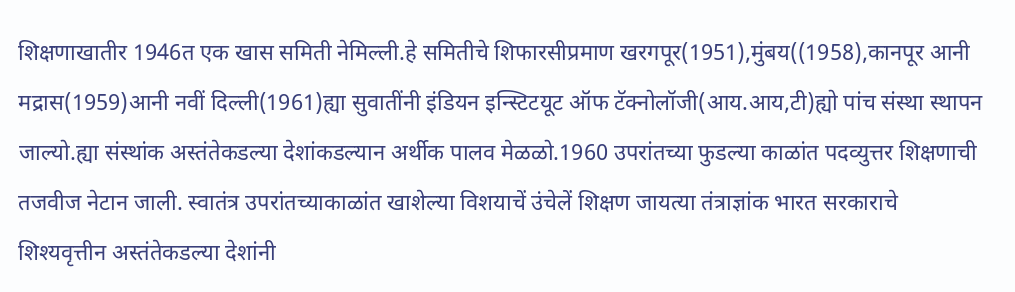शिक्षणाखातीर 1946त एक खास समिती नेमिल्ली.हे समितीचे शिफारसीप्रमाण खरगपूर(1951),मुंबय((1958),कानपूर आनी मद्रास(1959)आनी नवीं दिल्ली(1961)ह्या सुवातींनी इंडियन इन्स्टिटयूट ऑफ टॅक्नोलॉजी(आय.आय,टी)ह्यो पांच संस्था स्थापन जाल्यो.ह्या संस्थांक अस्तंतेकडल्या देशांकडल्यान अर्थीक पालव मेळळो.1960 उपरांतच्या फुडल्या काळांत पदव्युत्तर शिक्षणाची तजवीज नेटान जाली. स्वातंत्र उपरांतच्याकाळांत खाशेल्या विशयाचें उंचेलें शिक्षण जायत्या तंत्राज्ञांक भारत सरकाराचे शिश्यवृत्तीन अस्तंतेकडल्या देशांनी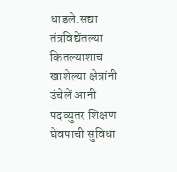धाडले.सद्या तंत्रविद्येंतल्या कितल्याशाच खाशेल्या क्षेत्रांनी उंचेलें आनी पदव्युतर शिक्षण घेवपाची सुविधा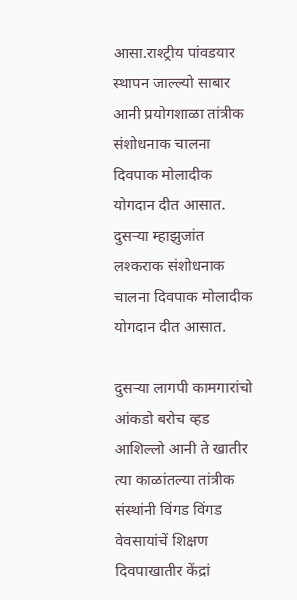आसा.राश्ट्रीय पांवडयार स्थापन जाल्ल्यो साबार आनी प्रयोगशाळा तांत्रीक संशोधनाक चालना दिवपाक मोलादीक योगदान दीत आसात. दुसऱ्या म्हाझुजांत लश्कराक संशोधनाक चालना दिवपाक मोलादीक योगदान दीत आसात.

दुसऱ्या लागपी कामगारांचो आंकडो बरोच व्हड आशिल्लो आनी ते खातीर त्या काळांतल्या तांत्रीक संस्थांनी विंगड विंगड वेवसायांचें शिक्षण दिवपाखातीर केंद्रां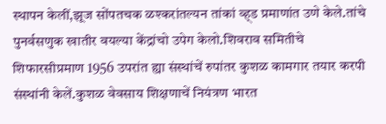स्थापन केलीं,झूज सोंपतचक ळश्करांतल्यन तांकां व्ह्ड प्रमाणांत उणे केले.तांचे पुनर्वसणुक खातीर वयल्या केंद्रांचो उपेग केलो.शिवराव समितीचे शिफारसीप्रमाण 1956 उपरांत ह्या संस्थांचें रुपांतर कुशळ कामगार तयार करपी संस्थांनी केलें.कुशळ वेवसाय शिक्षणाचें नियंत्रण भारत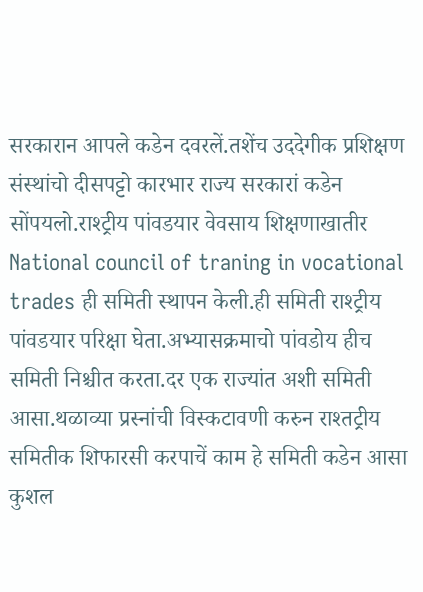सरकारान आपले कडेन दवरलें.तशेंच उददेगीक प्रशिक्षण संस्थांचो दीसपट्टो कारभार राज्य सरकारां कडेन सोंपयलो.राश्ट्रीय पांवडयार वेवसाय शिक्षणाखातीर National council of traning in vocational trades ही समिती स्थापन केली.ही समिती राश्ट्रीय पांवडयार परिक्षा घेता.अभ्यासक्रमाचो पांवडोय हीच समिती निश्चीत करता.दर एक राज्यांत अशी समिती आसा.थळाव्या प्रस्नांची विस्कटावणी करुन राश्तट्रीय समितीक शिफारसी करपाचें काम हे समिती कडेन आसा कुशल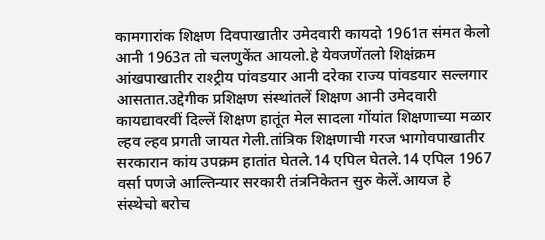कामगारांक शिक्षण दिवपाखातीर उमेदवारी कायदो 1961त संमत केलो आनी 1963त तो चलणुकेंत आयलो.हे येवजणेंतलो शिक्षंक्रम आंखपाखातीर राश्ट्रीय पांवडयार आनी दरेका राज्य पांवडयार सल्लगार आसतात.उद्देगीक प्रशिक्षण संस्थांतलें शिक्षण आनी उमेदवारी कायद्यावरवीं दिल्लें शिक्षण हातूंत मेल सादला गोंयांत शिक्षणाच्या मळार ल्हव ल्हव प्रगती जायत गेली.तांत्रिक शिक्षणाची गरज भागोवपाखातीर सरकारान कांय उपक्रम हातांत घेतले.14 एपिल घेतले.14 एपिल 1967 वर्सा पणजे आल्तिन्यार सरकारी तंत्रनिकेतन सुरु केलें.आयज हे संस्थेचो बरोच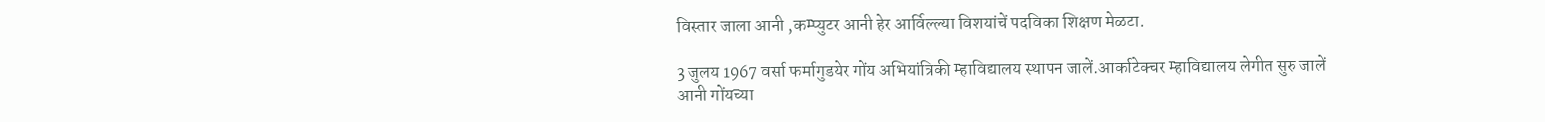विस्तार जाला आनी ,कम्प्युटर आनी हेर आर्विल्ल्या विशयांचें पदविका शिक्षण मेळटा.

3 जुलय 1967 वर्सा फर्मागुडयेर गोंय अभियांत्रिकी म्हाविद्यालय स्थापन जालें.आर्काटेक्चर म्हाविद्यालय लेगीत सुरु जालें आनी गोंयच्या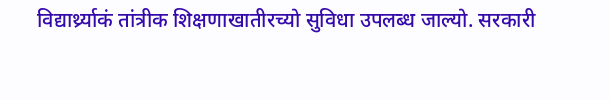विद्यार्थ्र्याकं तांत्रीक शिक्षणाखातीरच्यो सुविधा उपलब्ध जाल्यो. सरकारी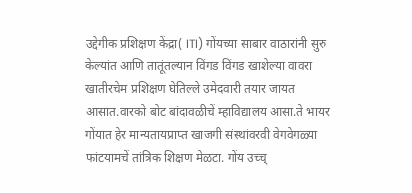उद्देगीक प्रशिक्षण केंद्रा( ITI) गोंयच्या साबार वाठारांनी सुरु केल्यांत आणि तातूंतल्यान विंगड विंगड खाशेल्या वावरा खातीरचेम प्रशिक्षण घेतिल्ले उमेदवारी तयार जायत आसात.वारको बोट बांदावळीचें म्हाविद्यालय आसा.ते भायर गोंयात हेर मान्यतायप्राप्त खाजगी संस्थांवरवी वेगवेगळ्या फांटयामचें तांत्रिक शिक्षण मेळटा. गोंय उच्च्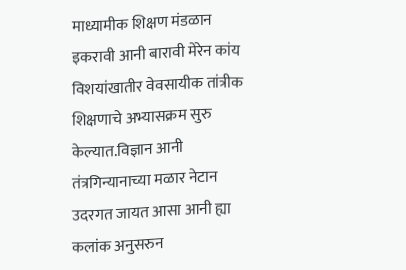माध्यामीक शिक्षण मंडळान इकरावी आनी बारावी मेरेन कांय विशयांखातीर वेवसायीक तांत्रीक शिक्षणाचे अभ्यासक्रम सुरु केल्यात.विज्ञान आनी तंत्रगिन्यानाच्या मळार नेटान उदरगत जायत आसा आनी ह्या कलांक अनुसरुन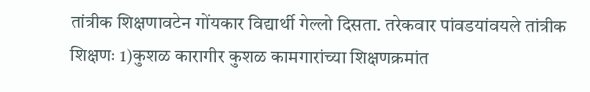तांत्रीक शिक्षणावटेन गोंयकार विद्यार्थी गेल्लो दिसता. तरेकवार पांवडयांवयले तांत्रीक शिक्षणः 1)कुशळ कारागीर कुशळ कामगारांच्या शिक्षणक्रमांत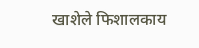खाशेले फिशालकाय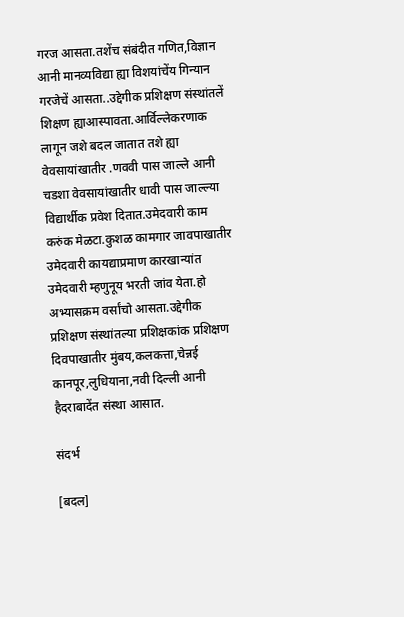गरज आसता.तशेंच संबंदीत गणित,विज्ञान आनी मानव्यविद्या ह्या विशयांचेंय गिन्यान गरजेचें आसता..उद्देगीक प्रशिक्षण संस्थांतलें शिक्षण ह्याआस्पावता.आर्विल्लेकरणाक लागून जशे बदल जातात तशे ह्या वेवसायांखातीर .णववी पास जाल्ले आनी चडशा वेवसायांखातीर धावी पास जाल्ल्या विद्यार्थीक प्रवेश दितात.उमेदवारी काम करुंक मेळटा.कुशळ कामगार जावपाखातीर उमेदवारी कायद्याप्रमाण कारखान्यांत उमेदवारी म्हणुनूय भरती जांव येता.हो अभ्यासक्रम वर्सांचो आसता.उद्देगीक प्रशिक्षण संस्थांतल्या प्रशिक्षकांक प्रशिक्षण दिवपाखातीर मुंबय,कलकत्ता,चेन्नई कानपूर,लुधियाना,नवी दिल्ली आनी हैदराबादेंत संस्था आसात.

संदर्भ

[बदल]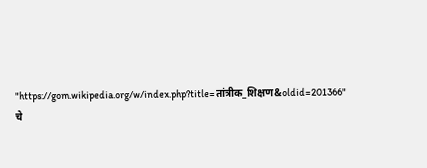"https://gom.wikipedia.org/w/index.php?title=तांत्रीक_शिक्षण&oldid=201366" चे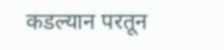कडल्यान परतून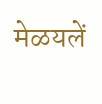मेळयलें